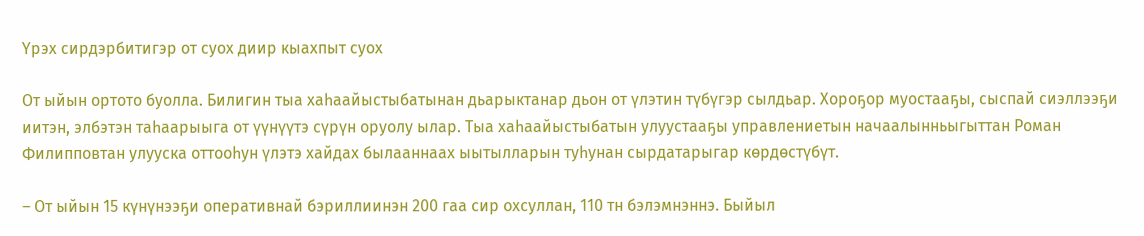Үрэх сирдэрбитигэр от суох диир кыахпыт суох

От ыйын ортото буолла. Билигин тыа хаһаайыстыбатынан дьарыктанар дьон от үлэтин түбүгэр сылдьар. Хороҕор муостааҕы, сыспай сиэллээҕи иитэн, элбэтэн таһаарыыга от үүнүүтэ сүрүн оруолу ылар. Тыа хаһаайыстыбатын улуустааҕы управлениетын начаалынньыгыттан Роман Филипповтан улууска оттооһун үлэтэ хайдах былааннаах ыытылларын туһунан сырдатарыгар көрдөстүбүт.

– От ыйын 15 күнүнээҕи оперативнай бэриллиинэн 200 гаа сир охсуллан, 110 тн бэлэмнэннэ. Быйыл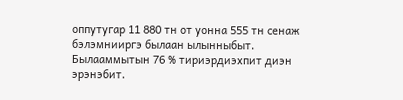оппутугар 11 880 тн от уонна 555 тн сенаж бэлэмнииргэ былаан ылынныбыт. Былааммытын 76 % тириэрдиэхпит диэн эрэнэбит.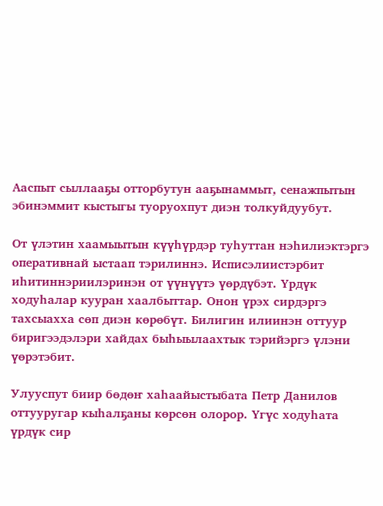Ааспыт сыллааҕы отторбутун ааҕынаммыт, сенажпытын эбинэммит кыстыгы туоруохпут диэн толкуйдуубут.

От үлэтин хаамыытын күүһүрдэр туһуттан нэһилиэктэргэ оперативнай ыстаап тэрилиннэ. Исписэлиистэрбит иһитиннэриилэринэн от үүнүүтэ үөрдүбэт. Үрдүк ходуһалар кууран хаалбыттар. Онон үрэх сирдэргэ тахсыахха сөп диэн көрөбүт. Билигин илиинэн оттуур биригээдэлэри хайдах быһыылаахтык тэрийэргэ үлэни үөрэтэбит.

Улууспут биир бөдөҥ хаһаайыстыбата Петр Данилов оттууругар кыһалҕаны көрсөн олорор. Үгүс ходуһата үрдүк сир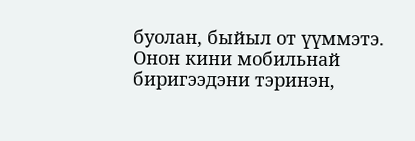буолан, быйыл от үүммэтэ. Онон кини мобильнай биригээдэни тэринэн,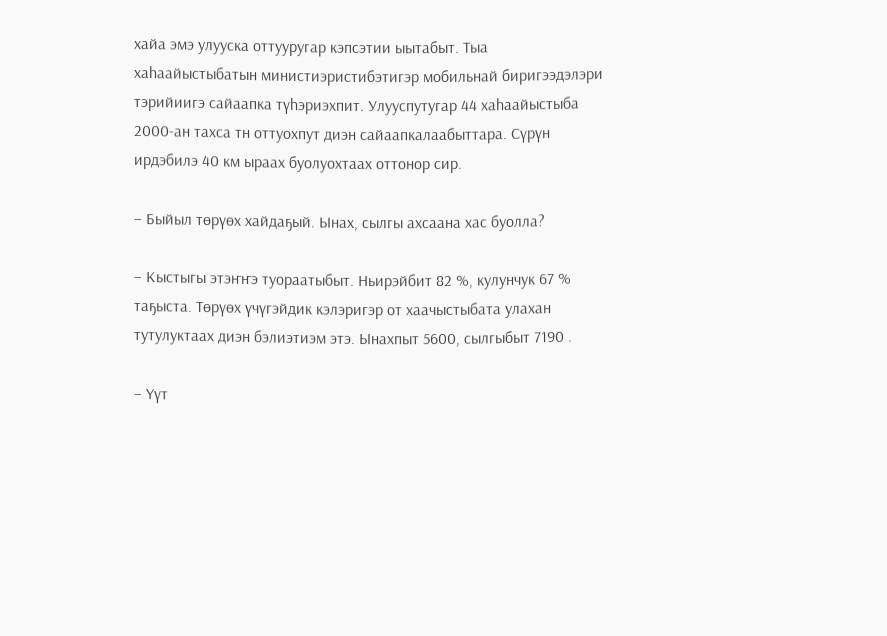хайа эмэ улууска оттууругар кэпсэтии ыытабыт. Тыа хаһаайыстыбатын министиэристибэтигэр мобильнай биригээдэлэри тэрийиигэ сайаапка түһэриэхпит. Улууспутугар 44 хаһаайыстыба 2000-ан тахса тн оттуохпут диэн сайаапкалаабыттара. Сүрүн ирдэбилэ 40 км ыраах буолуохтаах оттонор сир.

– Быйыл төрүөх хайдаҕый. Ынах, сылгы ахсаана хас буолла?

– Кыстыгы этэҥҥэ туораатыбыт. Ньирэйбит 82 %, кулунчук 67 %  таҕыста. Төрүөх үчүгэйдик кэлэригэр от хаачыстыбата улахан тутулуктаах диэн бэлиэтиэм этэ. Ынахпыт 5600, сылгыбыт 7190 .

– Үүт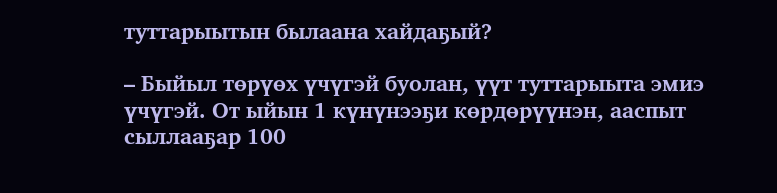туттарыытын былаана хайдаҕый?

– Быйыл төрүөх үчүгэй буолан, үүт туттарыыта эмиэ үчүгэй. От ыйын 1 күнүнээҕи көрдөрүүнэн, ааспыт сыллааҕар 100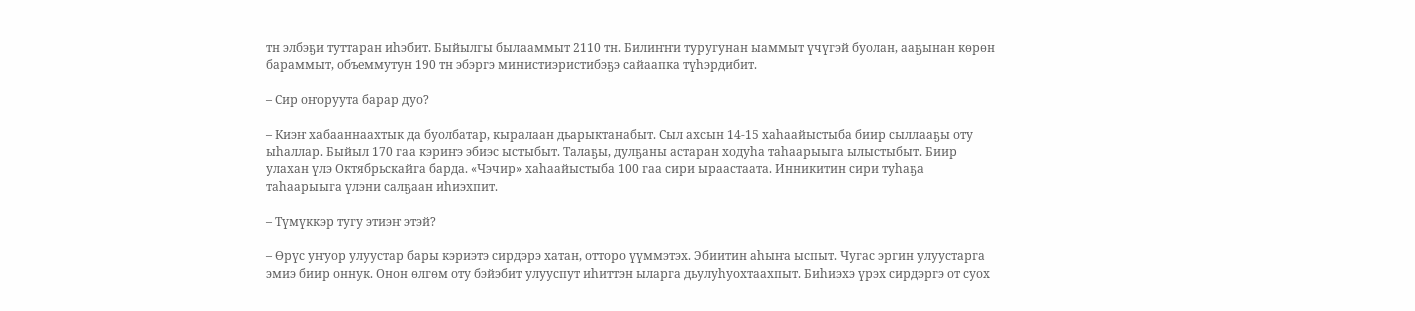тн элбэҕи туттаран иһэбит. Быйылгы былааммыт 2110 тн. Билиҥҥи туругунан ыаммыт үчүгэй буолан, ааҕынан көрөн бараммыт, объеммутун 190 тн эбэргэ министиэристибэҕэ сайаапка түһэрдибит.

– Сир оҥоруута барар дуо?

– Киэҥ хабааннаахтык да буолбатар, кыралаан дьарыктанабыт. Сыл ахсын 14-15 хаһаайыстыба биир сыллааҕы оту ыһаллар. Быйыл 170 гаа кэриҥэ эбиэс ыстыбыт. Талаҕы, дулҕаны астаран ходуһа таһаарыыга ылыстыбыт. Биир улахан үлэ Октябрьскайга барда. «Чэчир» хаһаайыстыба 100 гаа сири ыраастаата. Инникитин сири туһаҕа таһаарыыга үлэни салҕаан иһиэхпит.

– Түмүккэр тугу этиэҥ этэй?

– Өрүс уҥуор улуустар бары кэриэтэ сирдэрэ хатан, отторо үүммэтэх. Эбиитин аһыҥа ыспыт. Чугас эргин улуустарга эмиэ биир оннук. Онон өлгөм оту бэйэбит улууспут иһиттэн ыларга дьулуһуохтаахпыт. Биһиэхэ үрэх сирдэргэ от суох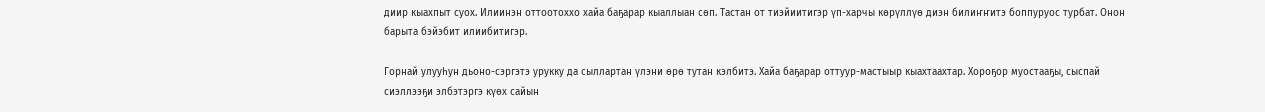диир кыахпыт суох. Илиинэн оттоотоххо хайа баҕарар кыаллыан сөп. Тастан от тиэйиитигэр үп-харчы көрүллүө диэн билиҥҥитэ боппуруос турбат. Онон барыта бэйэбит илиибитигэр.

Горнай улууһун дьоно-сэргэтэ урукку да сыллартан үлэни өрө тутан кэлбитэ. Хайа баҕарар оттуур-мастыыр кыахтаахтар. Хороҕор муостааҕы, сыспай сиэллээҕи элбэтэргэ күөх сайын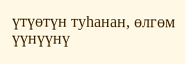үтүөтүн туһанан, өлгөм үүнүүнү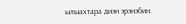ылыахтара диэн эрэнэбин.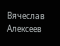Вячеслав Алексеев